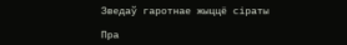Зведаў гаротнае жыццё сіраты

Пра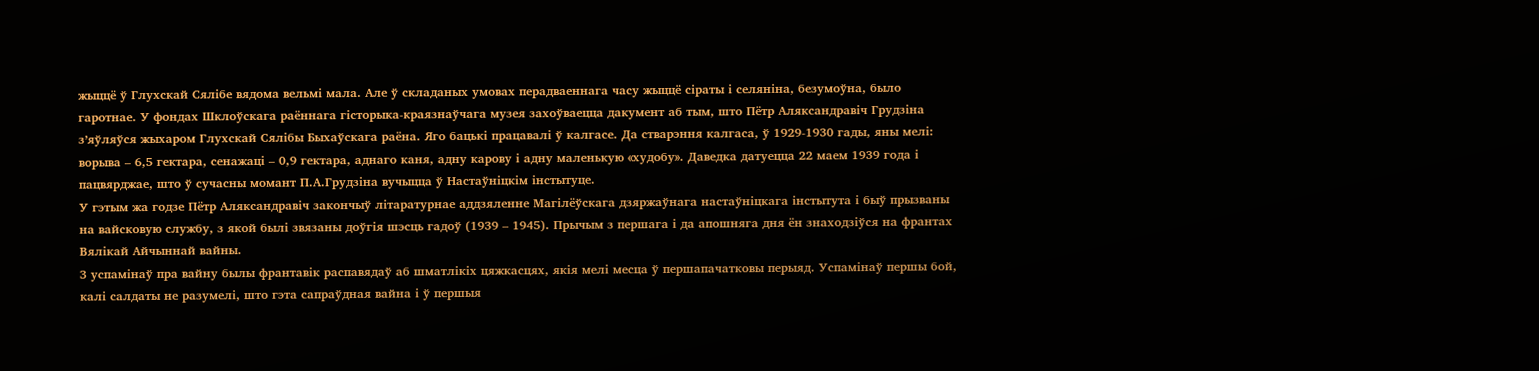жыццё ў Глухскай Сялібе вядома вельмі мала. Але ў складаных умовах перадваеннага часу жыццё сіраты і селяніна, безумоўна, было гаротнае. У фондах Шклоўскага раённага гісторыка-краязнаўчага музея захоўваецца дакумент аб тым, што Пётр Аляксандравіч Грудзіна з’яўляўся жыхаром Глухскай Сялібы Быхаўскага раёна. Яго бацькі працавалі ў калгасе. Да стварэння калгаса, ў 1929-1930 гады, яны мелі: ворыва – 6,5 гектара, сенажаці – 0,9 гектара, аднаго каня, адну карову і адну маленькую «худобу». Даведка датуецца 22 маем 1939 года і пацвярджае, што ў сучасны момант П.А.Грудзіна вучыцца ў Настаўніцкім інстытуце.
У гэтым жа годзе Пётр Аляксандравіч закончыў літаратурнае аддзяленне Магілёўскага дзяржаўнага настаўніцкага інстытута і быў прызваны на вайсковую службу, з якой былі звязаны доўгія шэсць гадоў (1939 – 1945). Прычым з першага і да апошняга дня ён знаходзіўся на франтах Вялікай Айчыннай вайны.
З успамінаў пра вайну былы франтавік распавядаў аб шматлікіх цяжкасцях, якія мелі месца ў першапачатковы перыяд. Успамінаў першы бой, калі салдаты не разумелі, што гэта сапраўдная вайна і ў першыя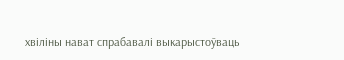хвіліны нават спрабавалі выкарыстоўваць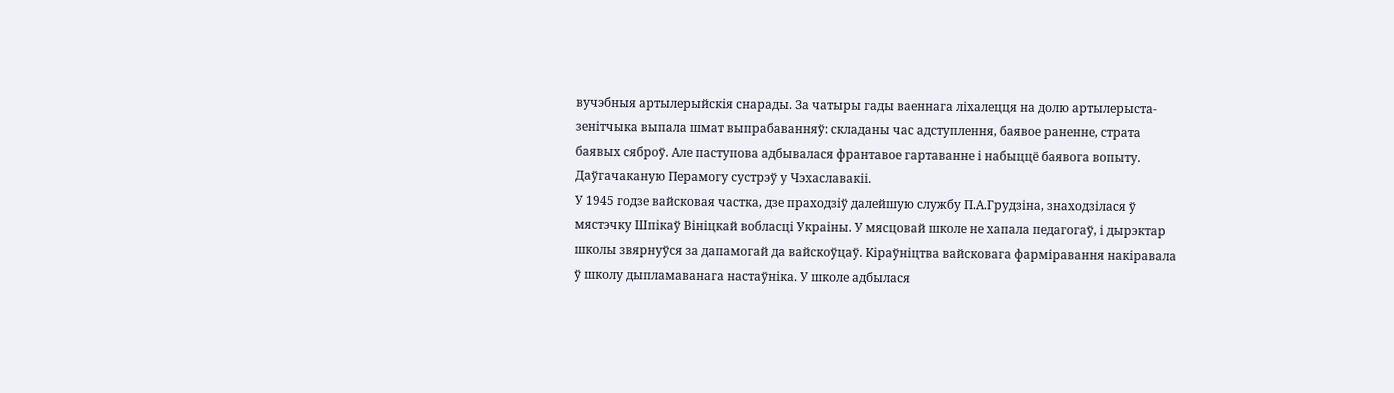вучэбныя артылерыйскія снарады. За чатыры гады ваеннага ліхалецця на долю артылерыста-зенітчыка выпала шмат выпрабаванняў: складаны час адступлення, баявое раненне, страта баявых сяброў. Але паступова адбывалася франтавое гартаванне і набыццё баявога вопыту. Даўгачаканую Перамогу сустрэў у Чэхаславакіі.
У 1945 годзе вайсковая частка, дзе праходзіў далейшую службу П.А.Грудзіна, знаходзілася ў мястэчку Шпікаў Вініцкай вобласці Украіны. У мясцовай школе не хапала педагогаў, і дырэктар школы звярнуўся за дапамогай да вайскоўцаў. Кіраўніцтва вайсковага фарміравання накіравала ў школу дыпламаванага настаўніка. У школе адбылася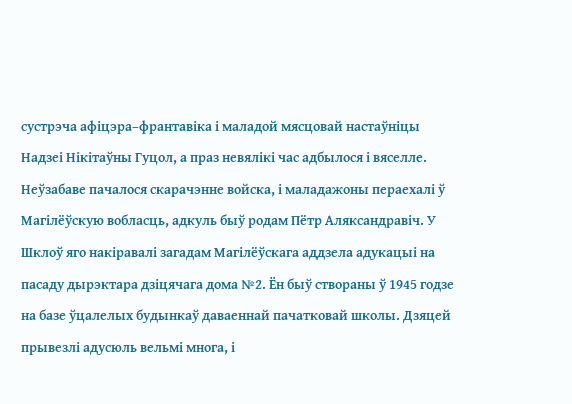сустрэча афіцэра–франтавіка і маладой мясцовай настаўніцы Надзеі Нікітаўны Гуцол, а праз невялікі час адбылося і вяселле.
Неўзабаве пачалося скарачэнне войска, і маладажоны пераехалі ў Магілёўскую вобласць, адкуль быў родам Пётр Аляксандравіч. У Шклоў яго накіравалі загадам Магілёўскага аддзела адукацыі на пасаду дырэктара дзіцячага дома №2. Ён быў створаны ў 1945 годзе на базе ўцалелых будынкаў даваеннай пачатковай школы. Дзяцей прывезлі адусюль вельмі многа, і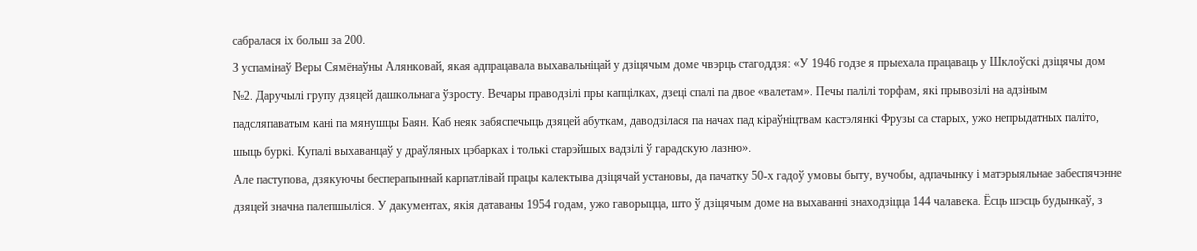сабралася іх больш за 200.
З успамінаў Веры Сямёнаўны Алянковай, якая адпрацавала выхавальніцай у дзіцячым доме чвэрць стагоддзя: «У 1946 годзе я прыехала працаваць у Шклоўскі дзіцячы дом №2. Даручылі групу дзяцей дашкольнага ўзросту. Вечары праводзілі пры капцілках, дзеці спалі па двое «валетам». Печы палілі торфам, які прывозілі на адзіным падсляпаватым кані па мянушцы Баян. Каб неяк забяспечыць дзяцей абуткам, даводзілася па начах пад кіраўніцтвам кастэлянкі Фрузы са старых, ужо непрыдатных паліто, шыць буркі. Купалі выхаванцаў у драўляных цэбарках і толькі старэйшых вадзілі ў гарадскую лазню».
Але паступова, дзякуючы бесперапыннай карпатлівай працы калектыва дзіцячай установы, да пачатку 50-х гадоў умовы быту, вучобы, адпачынку і матэрыяльнае забеспячэнне дзяцей значна палепшыліся. У дакументах, якія датаваны 1954 годам, ужо гаворыцца, што ў дзіцячым доме на выхаванні знаходзіцца 144 чалавека. Ёсць шэсць будынкаў, з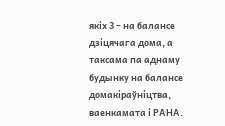якіх 3 – на балансе дзіцячага дома, а таксама па аднаму будынку на балансе домакіраўніцтва, ваенкамата і РАНА.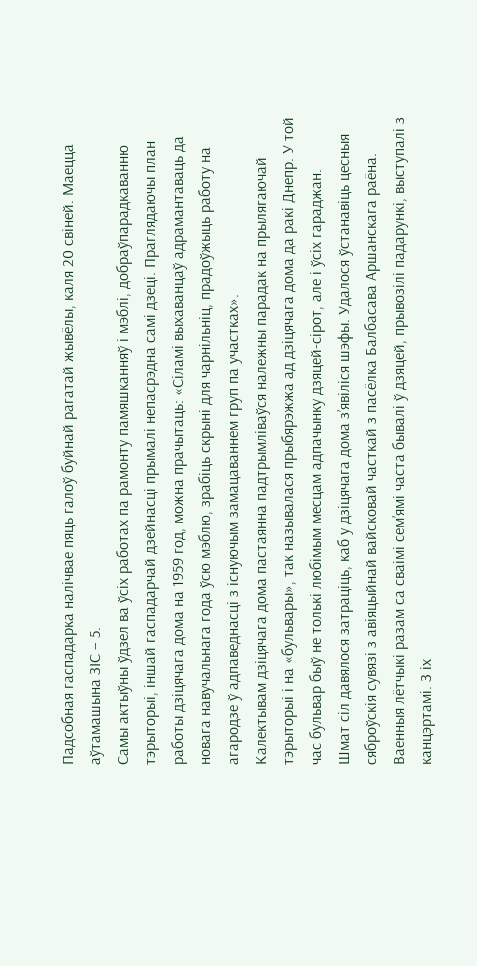Падсобная гаспадарка налічвае пяць галоў буйнай рагатай жывёлы, каля 20 свіней. Маецца аўтамашына ЗІС – 5.
Самы актыўны ўдзел ва ўсіх работах па рамонту памяшканняў і мэблі, добраўпарадкаванню тэрыторыі, іншай гаспадарчай дзейнасці прымалі непасрэдна самі дзеці. Праглядаючы план работы дзіцячага дома на 1959 год, можна прачытаць: «Сіламі выхаванцаў адрамантаваць да новага навучальнага года ўсю мэблю, зрабіць скрыні для чарнільніц, прадоўжыць работу на агародзе ў адпаведнасці з існуючым замацаваннем груп па участках».
Калектывам дзіцячага дома пастаянна падтрымліваўся належны парадак на прылягаючай тэрыторыі і на «бульвары», так называлася прыбярэжжа ад дзіцячага дома да ракі Днепр. У той час бульвар быў не толькі любімым месцам адпачынку дзяцей-сірот, але і ўсіх гараджан.
Шмат сіл давялося затраціць, каб у дзіцячага дома з’явіліся шэфы. Удалося ўстанавіць цесныя сяброўскія сувязі з авіяцыйнай вайсковай часткай з пасёлка Балбасава Аршанскага раёна. Ваенныя лётчыкі разам са сваімі сем’ямі часта бывалі ў дзяцей, прывозілі падарункі, выступалі з канцэртамі. З іх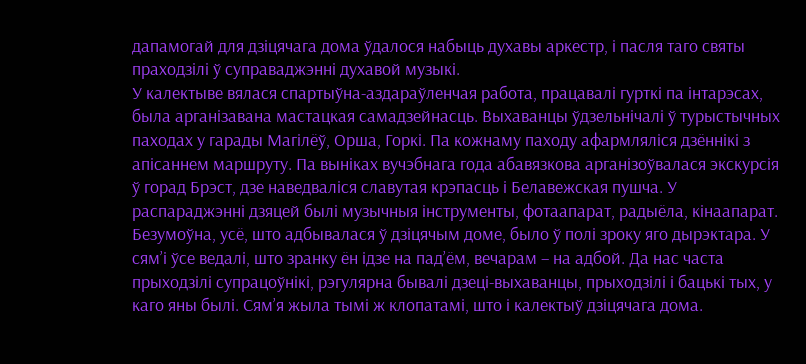дапамогай для дзіцячага дома ўдалося набыць духавы аркестр, і пасля таго святы праходзілі ў суправаджэнні духавой музыкі.
У калектыве вялася спартыўна-аздараўленчая работа, працавалі гурткі па інтарэсах, была арганізавана мастацкая самадзейнасць. Выхаванцы ўдзельнічалі ў турыстычных паходах у гарады Магілёў, Орша, Горкі. Па кожнаму паходу афармляліся дзённікі з апісаннем маршруту. Па выніках вучэбнага года абавязкова арганізоўвалася экскурсія ў горад Брэст, дзе наведваліся славутая крэпасць і Белавежская пушча. У распараджэнні дзяцей былі музычныя інструменты, фотаапарат, радыёла, кінаапарат.
Безумоўна, усё, што адбывалася ў дзіцячым доме, было ў полі зроку яго дырэктара. У сям’і ўсе ведалі, што зранку ён ідзе на пад’ём, вечарам – на адбой. Да нас часта прыходзілі супрацоўнікі, рэгулярна бывалі дзеці-выхаванцы, прыходзілі і бацькі тых, у каго яны былі. Сям’я жыла тымі ж клопатамі, што і калектыў дзіцячага дома.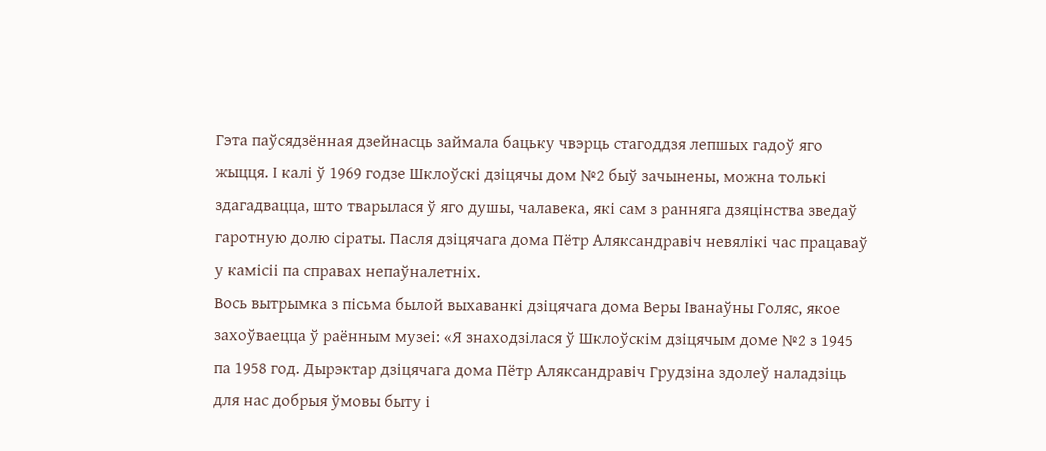Гэта паўсядзённая дзейнасць займала бацьку чвэрць стагоддзя лепшых гадоў яго жыцця. І калі ў 1969 годзе Шклоўскі дзіцячы дом №2 быў зачынены, можна толькі здагадвацца, што тварылася ў яго душы, чалавека, які сам з ранняга дзяцінства зведаў гаротную долю сіраты. Пасля дзіцячага дома Пётр Аляксандравіч невялікі час працаваў у камісіі па справах непаўналетніх.
Вось вытрымка з пісьма былой выхаванкі дзіцячага дома Веры Іванаўны Голяс, якое захоўваецца ў раённым музеі: «Я знаходзілася ў Шклоўскім дзіцячым доме №2 з 1945 па 1958 год. Дырэктар дзіцячага дома Пётр Аляксандравіч Грудзіна здолеў наладзіць для нас добрыя ўмовы быту і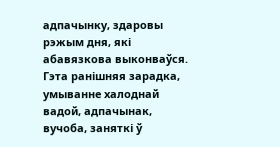адпачынку, здаровы рэжым дня, які абавязкова выконваўся. Гэта ранішняя зарадка, умыванне халоднай вадой, адпачынак, вучоба, заняткі ў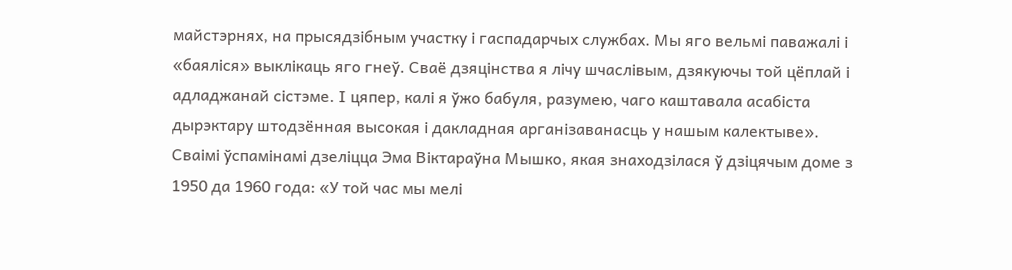майстэрнях, на прысядзібным участку і гаспадарчых службах. Мы яго вельмі паважалі і «баяліся» выклікаць яго гнеў. Сваё дзяцінства я лічу шчаслівым, дзякуючы той цёплай і адладжанай сістэме. І цяпер, калі я ўжо бабуля, разумею, чаго каштавала асабіста дырэктару штодзённая высокая і дакладная арганізаванасць у нашым калектыве».
Сваімі ўспамінамі дзеліцца Эма Віктараўна Мышко, якая знаходзілася ў дзіцячым доме з 1950 да 1960 года: «У той час мы мелі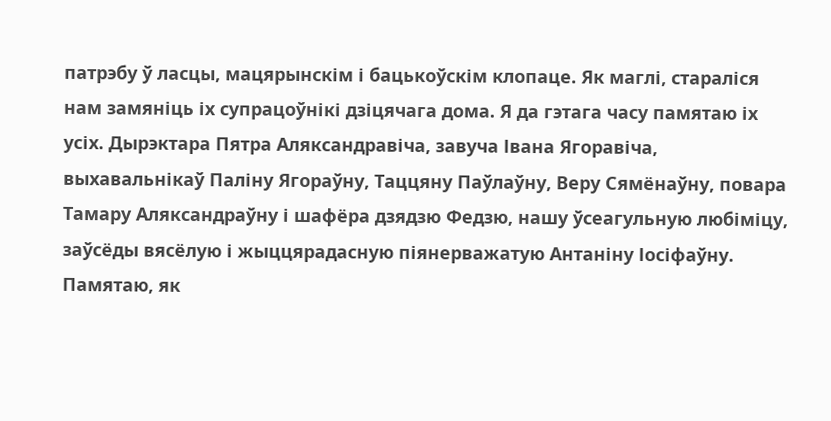патрэбу ў ласцы, мацярынскім і бацькоўскім клопаце. Як маглі, стараліся нам замяніць іх супрацоўнікі дзіцячага дома. Я да гэтага часу памятаю іх усіх. Дырэктара Пятра Аляксандравіча, завуча Івана Ягоравіча, выхавальнікаў Паліну Ягораўну, Таццяну Паўлаўну, Веру Сямёнаўну, повара Тамару Аляксандраўну і шафёра дзядзю Федзю, нашу ўсеагульную любіміцу, заўсёды вясёлую і жыццярадасную піянерважатую Антаніну Іосіфаўну. Памятаю, як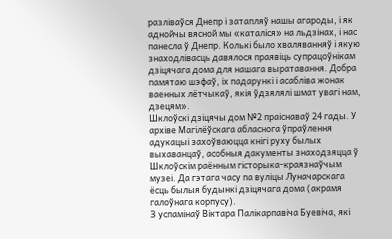разліваўся Днепр і затапляў нашы агароды, і як аднойчы вясной мы «каталіся» на льдзінах, і нас панесла ў Днепр. Колькі было хваляванняў і якую знаходлівасць давялося праявіць супрацоўнікам дзіцячага дома для нашага выратавання. Добра памятаю шэфаў, іх падарункі і асабліва жонак ваенных лётчыкаў, якія ўдзялялі шмат увагі нам, дзецям».
Шклоўскі дзіцячы дом №2 праіснаваў 24 гады. У архіве Магілёўскага абласнога ўпраўлення адукацыі захоўваюцца кнігі руху былых выхаванцаў, асобныя дакументы знаходзяцца ў Шклоўскім раённым гісторыка-краязнаўчым музеі. Да гэтага часу па вуліцы Луначарскага ёсць былыя будынкі дзіцячага дома (акрамя галоўнага корпусу).
З успамінаў Віктара Палікарпавіча Буевіча, які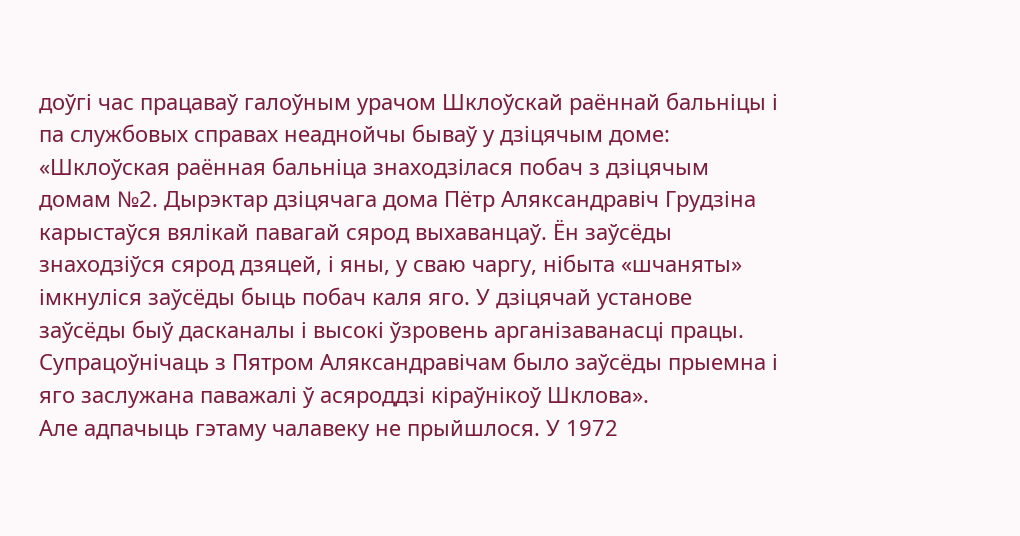доўгі час працаваў галоўным урачом Шклоўскай раённай бальніцы і па службовых справах неаднойчы бываў у дзіцячым доме: «Шклоўская раённая бальніца знаходзілася побач з дзіцячым домам №2. Дырэктар дзіцячага дома Пётр Аляксандравіч Грудзіна карыстаўся вялікай павагай сярод выхаванцаў. Ён заўсёды знаходзіўся сярод дзяцей, і яны, у сваю чаргу, нібыта «шчаняты» імкнуліся заўсёды быць побач каля яго. У дзіцячай установе заўсёды быў дасканалы і высокі ўзровень арганізаванасці працы. Супрацоўнічаць з Пятром Аляксандравічам было заўсёды прыемна і яго заслужана паважалі ў асяроддзі кіраўнікоў Шклова».
Але адпачыць гэтаму чалавеку не прыйшлося. У 1972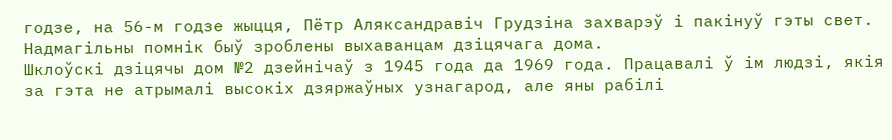годзе, на 56-м годзе жыцця, Пётр Аляксандравіч Грудзіна захварэў і пакінуў гэты свет. Надмагільны помнік быў зроблены выхаванцам дзіцячага дома.
Шклоўскі дзіцячы дом №2 дзейнічаў з 1945 года да 1969 года. Працавалі ў ім людзі, якія за гэта не атрымалі высокіх дзяржаўных узнагарод, але яны рабілі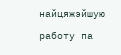найцяжэйшую работу па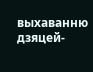выхаванню дзяцей-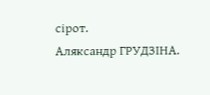сірот.
Аляксандр ГРУДЗІНА.